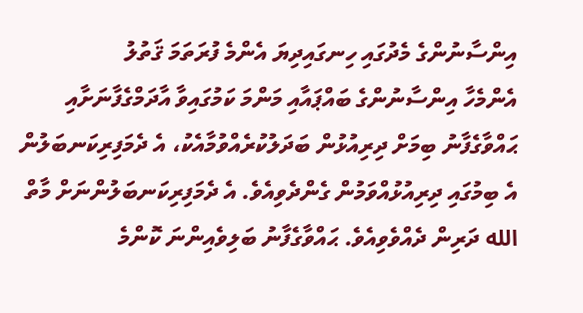އިންސާނުންގެ މެދުގައި ހިނގައިދިޔަ އެންމެ ފުރަތަމަ ޤަތުލު
އެންމެހާ އިންސާނުންގެ ބައްޕައާއި މަންމަ ކަމުގައިވާ އާދަމްގެފާނަށާއި ޙައްވާގެފާނު ބިމަށް ދިރިއުޅުން ބަދަލުކުރެއްވުމާއެކު، އެ ދެމަފިރިކަނބަލުން އެ ބިމުގައި ދިރިއުޅުއްވަމުން ގެންދެވިއެވެ. އެ ދެމަފިރިކަނބަލުންނަށް މާތް الله ދަރިން ދެއްވެވިއެވެ. ޙައްވާގެފާނު ބަލިވެއިންނަ ކޮންމެ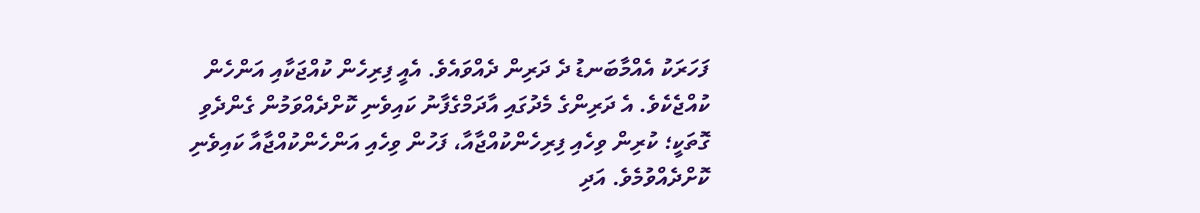ފަހަރަކު އެއްމާބަނޑު ދެ ދަރިން ދެއްވައެވެ. އެއީ ފިރިހެން ކުއްޖަކާއި އަންހެން ކުއްޖެކެވެ. އެ ދަރިންގެ މެދުގައި އާދަމްގެފާނު ކައިވެނި ކޮށްދެއްވަމުން ގެންދެވި ގޮތަކީ؛ ކުރިން ވިހެއި ފިރިހެންކުއްޖާއާ، ފަހުން ވިހެއި އަންހެންކުއްޖާއާ ކައިވެނި ކޮށްދެއްވުމެވެ. އަދި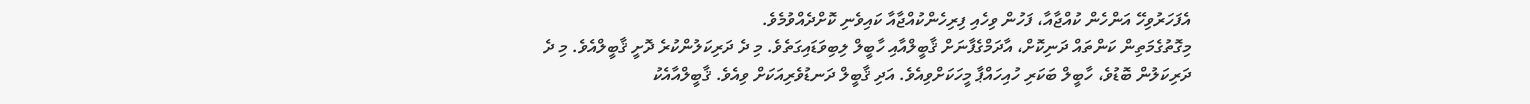އެފަހަރުވިހޭ އަންހެން ކުއްޖާއާ، ފަހުން ވިހެއި ފިރިހެންކުއްޖާއާ ކައިވެނި ކޮށްދެއްވުމެވެ.
މިގޮތުގެމަތިން ކަންތައް ދަނިކޮށް، އާދަމްގެފާނަށް ޤާބީލްއާއި ހާބީލް ލިބިވަޑައިގަތެވެ. މި ދެ ދަރިކަލުންކުރެ ދޮށީ ޤާބީލްއެވެ. މި ދެ ދަރިކަލުން ބޮޑުވެ، ހާބީލް ބަކަރި ހުއިހައްޕާ މީހަކަށްވިއެވެ. އަދި ޤާބީލް ދަނޑުވެރިއަކަށް ވިއެވެ. ޤާބީލްއާއެކު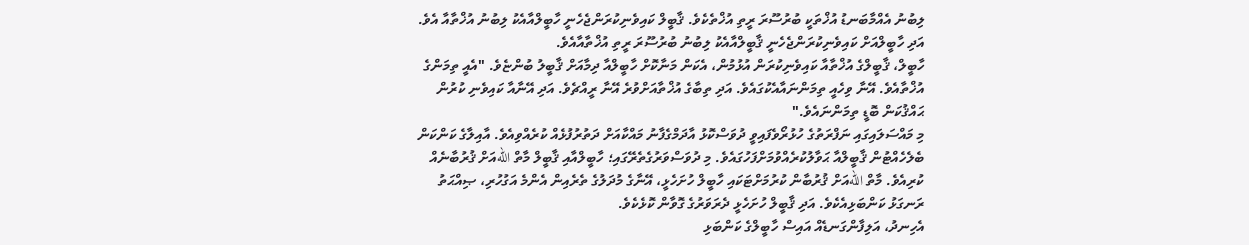ލިބުނު އެއްމާބަނޑު އުޚްތަކީ ބުރުސޫރަ ރީތި އުޚްތެކެވެ. ޤާބީލް ކައިވެނިކުރަންޖެހެނީ ހާބީލްއާއެކު ލިބުނު އުޚްތާއާ އެވެ. އަދި ހާބީލްއަށް ކައިވެނިކުރަންޖެހެނީ ޤާބީލްއާއެކު ލިބުނު ބުރުސޫރަ ރީތި އުޚްތާއާއެވެ.
ހާބީލް، ޤާބީލްގެ އުޚްތާއާ ކައިވެނިކުރަން އުޅުމުން، އެކަން މަނާކޮށް ހާބީލްއާ ދިމާއަށް ޤާބީލު ބުންޏެވެ. "އެއީ ތިމަންގެ އުޚްތާއެވެ. އޭނާ ވިހެއީ ތިމަންނައާއެކުގައެވެ. އަދި ތިބާގެ އުޚްތާއަށްވުރެ އޭނާ ރީއްޗެވެ. އަދި އޭނާއާ ކައިވެނި ކުރުން ޙައްޤުކަން ބޮޑީ ތިމަންނައެވެ."
މި މައްސަލައިގައި ނަފްރަތުގެ ހުޅުރޯވެފައިވީ ދުވަސްކޮޅު އާދަމްގެފާނު މައްކާއަށް ދަތުރުފުޅެއް ކުރެއްވިއެވެ. އާއިލާގެ ކަންކަން ބެލެހެއްޓުން ޤާބީލްއާ ޙަވާލުކުރެއްވުމަށްފަހުގައެވެ. މި ދުވަސްވަރުގެތެރޭގައި؛ ހާބީލްއާއި ޤާބީލް މާތް اللهއަށް ޤުރުބާނެއް ކުރިއެވެ. މާތް اللهއަށް ޤުރުބާން ކުރުމަށްޓަކައި ހާބީލް ހުށަހެޅީ، އޭނާގެ މުދަލުގެ ތެރެއިން އެންމެ އަގުހުރި، ޞިއްޙަތު ރަނގަޅު ކަންބަޅިއެކެވެ. އަދި ޤާބީލް ހުށަހެޅީ ދެރަވަރުގެ ގޮވާން ކޮޅެކެވެ.
އެހިނދު، އަލިފާންގަނޑެއް އައިސް ހާބީލްގެ ކަންބަޅި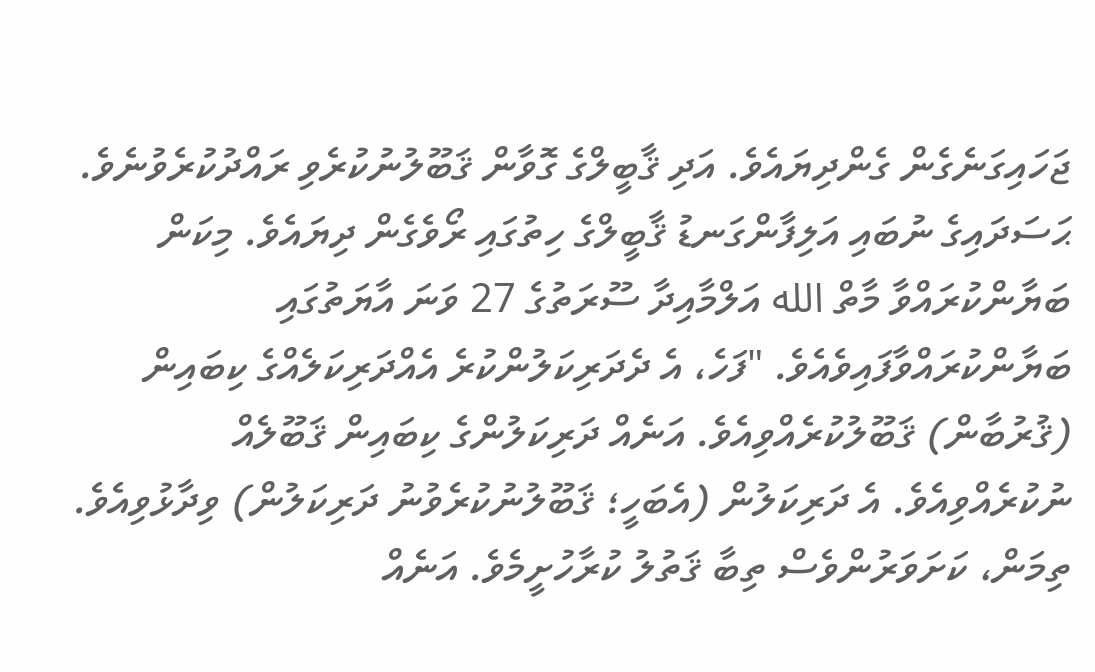ޖަހައިގަނެގެން ގެންދިޔައެވެ. އަދި ޤާބީލްގެ ގޮވާން ޤަބޫލުނުކުރެވި ރައްދުކުރެވުނެވެ. ޙަސަދައިގެ ނުބައި އަލިފާންގަނޑު ޤާބީލްގެ ހިތުގައި ރޯވެގެން ދިޔައެވެ. މިކަން ބަޔާންކުރައްވާ މާތް الله އަލްމާއިދާ ސޫރަތުގެ 27 ވަނަ އާޔަތުގައި ބަޔާންކުރައްވާފައިވެއެވެ. "ފަހެ، އެ ދެދަރިކަލުންކުރެ އެއްދަރިކަލެއްގެ ކިބައިން (ޤުރުބާން) ޤަބޫލުކުރެއްވިއެވެ. އަނެއް ދަރިކަލުންގެ ކިބައިން ޤަބޫލެއް ނުކުރެއްވިއެވެ. އެ ދަރިކަލުން (އެބަހީ؛ ޤަބޫލުނުކުރެވުނު ދަރިކަލުން) ވިދާޅުވިއެވެ. ތިމަން، ކަށަވަރުންވެސް ތިބާ ޤަތުލު ކުރާހުށީމެވެ. އަނެއް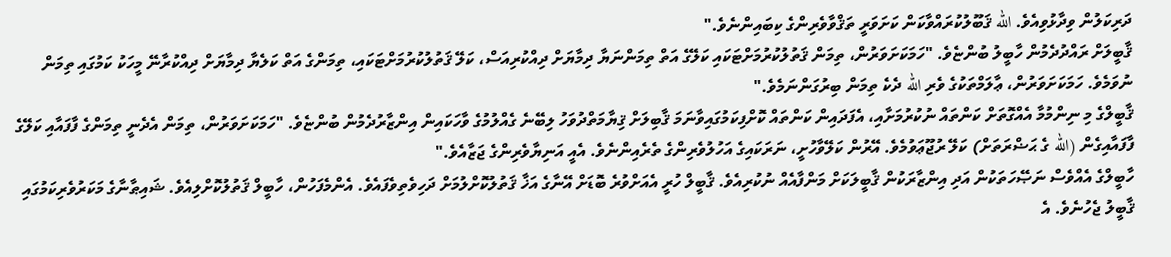ދަރިކަލުން ވިދާޅުވިއެވެ. الله ޤަބޫލުކުރައްވާކަން ކަށަވަރީ ތަޤްވާވެރިންގެ ކިބައިންނެވެ."
ޤާބީލަށް ރައްދުދެމުން ހާބީލު ބުންޏެވެ. "ހަމަކަށަވަރުން، ތިމަން ޤަތުލުކުރުމަށްޓަކައި ކަލޭގެ އަތް ތިމަންނަޔާ ދިމާޔަށް ދިއްކުރިއަސް، ކަލޭ ޤަތުލުކުރުމަށްޓަކައި، ތިމަންގެ އަތް ކަލެޔާ ދިމާޔަށް ދިއްކުރާނޭ މީހަކު ކަމުގައި ތިމަން ނުވަމެވެ. ހަމަކަށަވަރުން، ޢާލަމްތަކުގެ ވެރި الله ދެކެ ތިމަން ބިރުގަންނަމެވެ."
ޤާބީލްގެ މި ނިންމުމާ އެއްގޮތަށް ކަންތައް ނުކުރުމަށާއި، އެފަދައިން ކަންތައް ކޮށްފިކަމުގައިވާނަމަ ޤާބިލަށް ޤިޔާމަތްދުވަހު ލިބޭނެ ގެއްލުމުގެ ވާހަކައިން އިންޒާރުދެމުން ބުންޏެވެ. "ހަމަކަށަވަރުން، ތިމަން އެދެނީ ތިމަންގެ ފާފައާއި ކަލޭގެ ފާފައާއިގެން (الله ގެ ޙަޟްރަތަށް) ކަލޭ ރުޖޫޢަވުމެވެ. އޭރުން ކަލޭވާހުށީ، ނަރަކައިގެ އަހުލުވެރިންގެ ތެރެއިންނެވެ. އެއީ އަނިޔާވެރިންގެ ޖަޒާއެވެ."
ހާބީލްގެ އެއްވެސް ނަޞޭހަތަކުން އަދި އިންޒާރަކުން ޤާބީލަކަށް މަންފާއެއް ނުކުރިއެވެ. ޤާބީލް ހުރީ އެއަށްވުރެ ބޮޑަށް އޭނާގެ އަޚާ ޤަތުލުކޮށްލުމަށް ދަހިވެތިވެފައެވެ. އެންމެފަހުން، ހާބީލް ޤަތުލުކޮށްލިއެވެ. ޝައިޠާނާގެ މަކަރުވެރިކަމުގައި ޤާބީލު ޖެހުނެވެ. އެ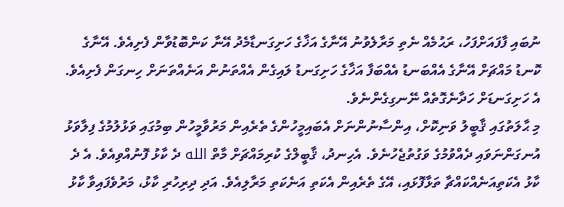ނުބައި ފާފައަށްފަހު، ރަޙުމެއް ނެތި މަރާލެވުނު އޭނާގެ އަޚާގެ ހަށިގަނޑާމެދު އޭނާ ކަންބޮޑުވާން ފެށިއެވެ. އޭނާގެ ކޮނޑު މައްޗަށް އޭނާގެ އެއްބަނޑު އެއްބަފާ އަޚާގެ ހަށިގަނޑު ލައިގެން އެއްތަނުން އަނެއްތަނަށް ހިނގަން ފެށިއެވެ. އެ ހަށިގަނޑަށް ހަދާނެގޮތެއް ނޭނގިގެންނެވެ.
މި ޙާލަތުގައި ޤާބީލު ވަނިކޮށް، އިންސާނުންނަށް އެބައިމީހުންގެ ތެރެއިން މަރުވާމީހުން ބިމުގައި ވަޅުލުމުގެ ފިލާވަޅު އުނގަންނަވައި ދެއްވުމުގެ ވަގުތުޖެހުނެވެ. އެހިނދު، ޤާބީލްގެ ކުރިމައްޗަށް މާތް الله ދެ ކާޅު ފޮނުއްވިއެވެ. އެ ދެ ކާޅު އެކަތިއަނެއްކައްޗާ ތަޅާފޮޅައި، އޭގެ ތެރެއިން އެކަތި އަނެކަތި މަރާލިއެވެ. އަދި ދިރިހުރި ކާޅު، މަރުވެފައިވާ ކާޅު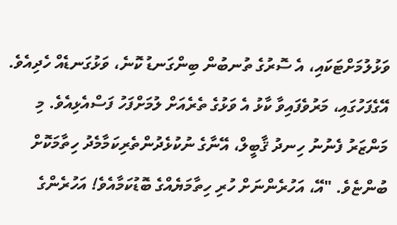ވަޅުލުމަށްޓަކައި، އެ ސޮރުގެ ތުނބުން ބިންގަނޑު ކޮނެ، ވަޅުގަނޑެއް ހެދިއެވެ. އޭގެފަހުގައި، މަރުވެފައިވާ ކާޅު އެ ވަޅުގެ ތެރެއަށް ލުމަށްފަހު ފަސްއެޅިއެވެ. މި މަންޒަރު ފެނުނު ހިނދު ޤާބީލް، އޭނާގެ ނުކުޅެދުންތެރިކަމާމެދު ހިތާމަކޮށް ބުންޏެވެ. "އޭ، އަހުރެންނަށް ހުރި ހިތާމަޔެއްގެ ބޮޑުކަމާއެވެ! އަހުރެންގެ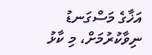އަޚާގެ މަސްގަނޑު ނިވާކުރުމަށް، މި ކާޅު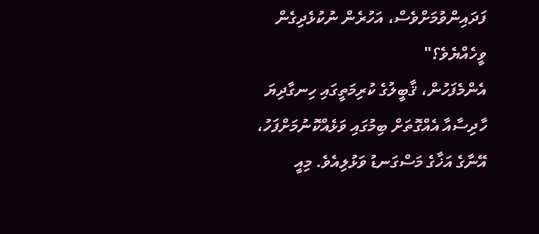ފަދައިންވުމަށްވެސް، އަހުރެން ނުކުޅެދިގެން ވީހެއްޔެވެ؟"
އެންމެފަހުން، ޤާބީލުގެ ކުރިމަތީގައި ހިނގާދިޔަ ހާދިސާއާ އެއްގޮތަށް ބިމުގައި ވަޅެއްކޮނުމަށްފަހު، އޭނާގެ އަޚާގެ މަސްގަނޑު ވަޅުލިއެވެ. މިއީ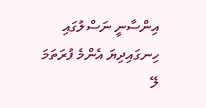އިންސާނީ ނަސްލުގައި ހިނގައިދިޔަ އެންމެ ފުރަތަމަ ލޭ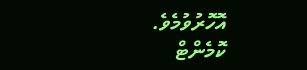އޮހޮރުވުމެވެ.
ކޮމެންޓް